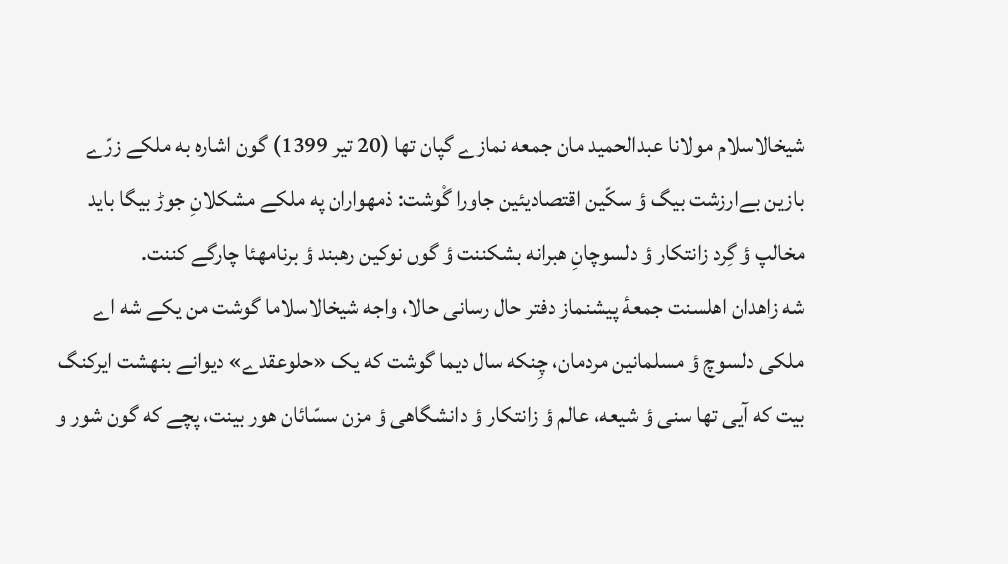شیخالاسلام مولانا عبدالحمید مان جمعه نمازے گپان تها (20 تیر 1399) گون اشاره به ملکے زرّے بازین بےارزشت بیگ ؤ سکّین اقتصادیئین جاورا گْوشت: ذمهواران په ملکے مشکلانِ جوڑ بیگا باید مخالپ ؤ گِرد زانتکار ؤ دلسوچانِ هبرانه بشکننت ؤ گوں نوکین رهبند ؤ برنامهئا چارگے کننت.
شه زاهدان اهلسنت جمعهٔ پیشنماز دفتر حال رسانی حالا، واجه شیخالاسلاما گوشت من یکے شه اے ملکی دلسوچ ؤ مسلمانین مردمان، چِنکه سال دیما گوشت که یک «حلوعقدے» دیوانے بنهشت ایرکنگ بیت که آیی تها سنی ؤ شیعه، عالم ؤ زانتکار ؤ دانشگاهی ؤ مزن سسّائان هور بینت، پچے که گون شور و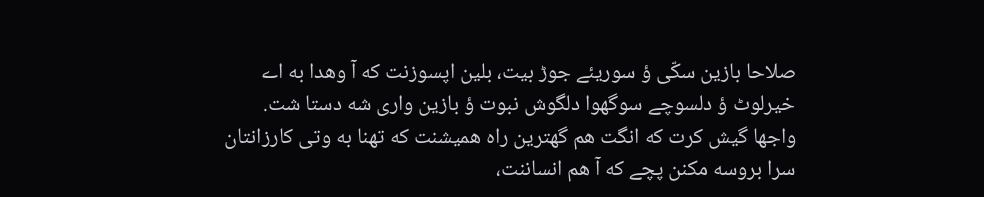صلاحا بازین سکّی ؤ سوریئے جوڑ بیت، بلین اپسوزنت که آ وهدا به اے خیرلوٹ ؤ دلسوچے سوگهوا دلگوش نبوت ؤ بازین واری شه دستا شت.
واجها گیش کرت که انگت هم گهترین راه همیشنت که تهنا به وتی کارزانتان سرا بروسه مکنن پچے که آ هم انساننت،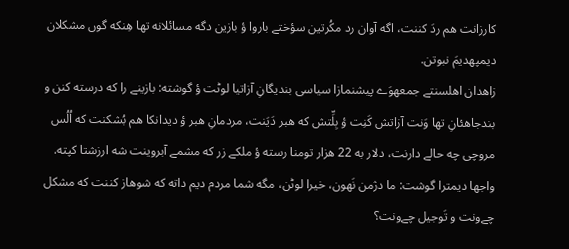کارزانت هم ردَ کننت، اگه آوان رد مکُرتین سؤختے باروا ؤ بازین دگه مسائلانه تها هِنکه گوں مشکلان دیمپهدیمَ نبوتن.
زاهدان اهلسنتے جمعهوَے پیشنمازا سیاسی بندیگانِ آزاتیا لوٹت ؤ گوشته: بازینے را که درسته کنن و بندجاهئانِ تها وَنت آزاتش کَنِت ؤ بِلِّتش که هبر دَیَنت، مردمانِ هبر ؤ دیدانکا هم بُشکنت که اُلُس مروچی چه حالے دارنت، دلار به 22 هزار تومنا رسته ؤ ملکے زر که مشمے آبروینت شه ارزشتا کپته. واجها دیمترا گوشت: ما دژمن نَهون، خیرا لوٹن، مگه شما مردم دیم داته که شوهاز کننت که مشکل چےونت و تَوجیل چےونت؟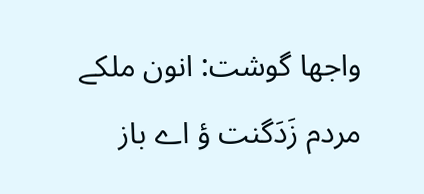واجها گوشت: انون ملکے مردم زَدَگنت ؤ اے باز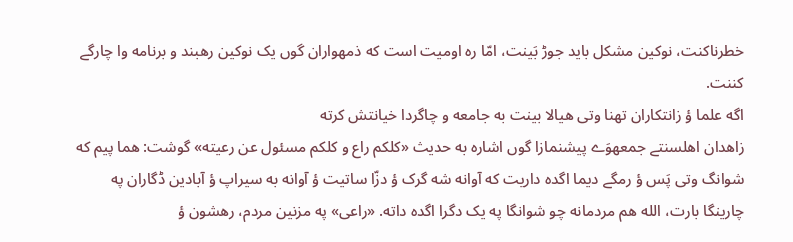خطرناکنت، نوکین مشکل باید جوڑ بَینت، امّا ره اومیت است که ذمهواران گوں یک نوکین رهبند و برنامه وا چارگے کننت.
اگه علما ؤ زانتکاران تهنا وتی هیالا بینت به جامعه و چاگردا خیانتش کرته
زاهدان اهلسنتے جمعهوَے پیشنمازا گوں اشاره به حدیث «کلکم راع و کلکم مسئول عن رعیته» گوشت: هما پیم که شوانگ وتی پَس ؤ رمگے دیما اگده داریت که آوانه شه گرک ؤ دزّا ساتیت ؤ آوانه به سیراپ ؤ آبادین ڈگاران په چارینگا بارت، الله هم مردمانه چو شوانگا په یک دگرا اگده داته. «راعی» په مزنین مردم، رهشون ؤ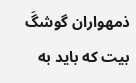ذمهواران گوشگَ بیت که باید به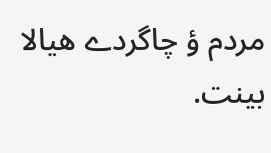مردم ؤ چاگردے هیالا بینت.